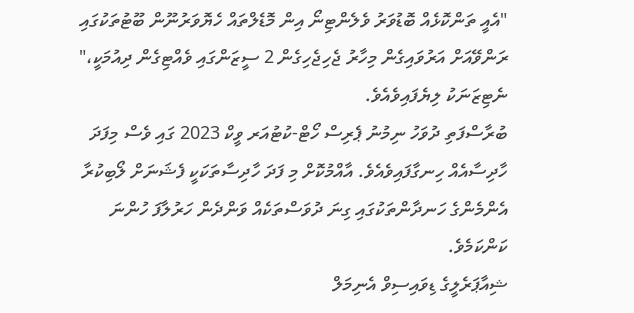"އެއީ ތަންކޮޅެއް ބޮޑުވަރު ވެލެންޓިނޯ އިން މޮޑެލްތައް ހެޔޮވަރުނޫން ބޫޓުތަކުގައި ރަންވޭއަށް އަރުވައިގެން މިހާރު ޖެހިޖެހިގެން 2 ސީޒަންގައި ވެއްޓިގެން ދިއުމަކީ،" ނެޓިޒަނަކު ލިޔެފައިވެއެވެ.
ބުރާސްފަތި ދުވަހު ނިމުނު ޕެރިސް ހޯޓް-ކުޓުއަރ ވީކް 2023 ގައި ވެސް މިފަދަ ހާދިސާއެއް ހިނގާފައިވެއެވެ. އާއްމުކޮށް މި ފަދަ ހާދިސާތަކަކީ ފެޝަނަށް ލޯބިކުރާ އެންމެންގެ ހަނދާންތަކުގައި ގިނަ ދުވަސްތަކެއް ވަންދެން ހަރުލާފަ ހުންނަ ކަންކަމެވެ.
ޝިއާޕަރެލީގެ ޑިވައިސިވް އެނިމަލް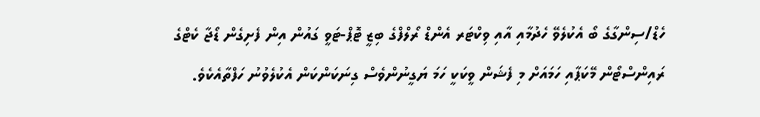ހެޑް/ސިންގާގެ ބޯ އެކުލެވޭ ހެދުމާއި އާއި ވިކްޓަރ އެންޑް ރޯލްފްގެ ބިޒީ ޓޮޕް-ޓަވީ ގައުން އިން ފެށިގެން ޑޯޖާ ކެޓްގެ ރައިންސްޓޯން މޭކަޕާއި ހަމައަށް މި ފެޝަން ވީކަކީ ހަމަ ޔަގީނުންވެސް ގިނަކަންކަން އެކުލެވުނު ހަފްތާއެކެވެ.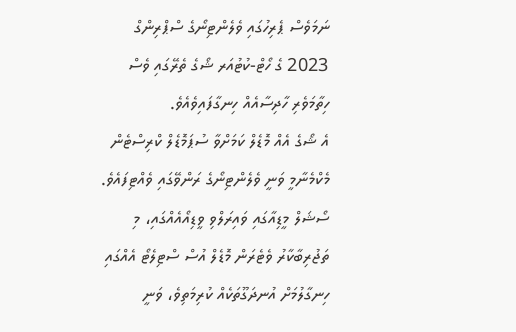ނަމަވެސް ޕެރިހުގައި ވެލެންޓިނޯގެ ސްޕްރިންގް 2023 ގެ ހޯޓް-ކުޓުއަރ ޝޯގެ ތެރޭގައި ވެސް ހިތާމަވެރި ހާދިސާއެއް ހިނގާފައިވެއެވެ.
އެ ޝޯގެ އެއް މޮޑެލް ކަމަށްވާ ސުޕަމޮޑެލް ކްރިސްޓެން މެކްމެނާމީ ވަނީ ވެލެންޓިނޯގެ ރަންވޭގައި ވެއްޓިފައެވެ. ސޯޝަލް މީޑިއާގައި ވައިރަލްވި ވީޑިއޯއެއްގައި، މި ތަޖުރިބާކާރު ވެޓެރަން މޮޑެލް އުސް ސްޓިލެޓޯ އެއްގައި ހިނގާލުމަށް އުނދަގޫތަކެއް ކުރިމަތިވެ، ވަނީ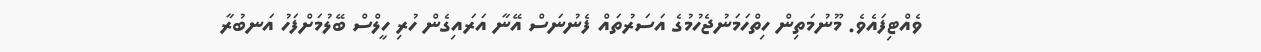ވެއްޓިފައެވެ. މޫނުމަތިން ހިތްހަމަނުޖެހުމުގެ އަސަރުތައް ފެނުނަސް އޭނާ އަރައިގެން ހުރި ހީލްސް ބޭލުމަށްފަހު އަނބުރާ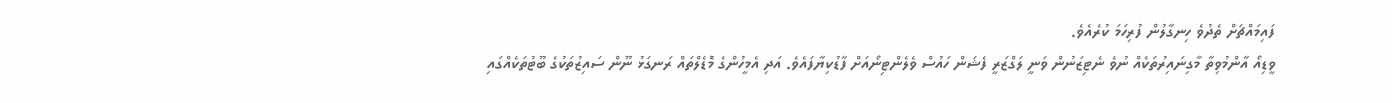ފައިމައްޗަށް ތެދުވެ ހިނގާލުން ފުރިހަމަ ކުރެއެވެ.
ވީޑިއޯ އާންމުވިތާ މާގިނައިރުތަކެއް ނުވެ ނެޓިޒަނުން ވަނީ ލަގްޒަރީ ފެޝަން ހައުސް ވެލެންޓިނޯއަށް ފާޑުކިޔާފައެވެ. އަދި އެމީހުންގެ މޮޑެލްތައް ރަނގަޅު ނޫން ސައިޒުތަކުގެ ބޫޓުތަކެއްގައި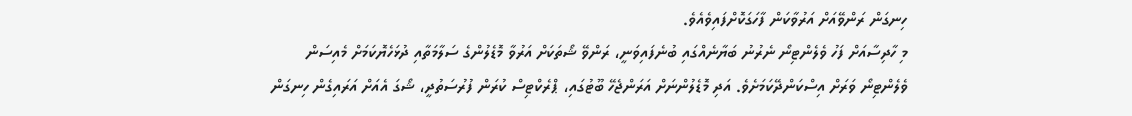ހިނގަން ރަންވޭއަށް އަރުވާކަން ފާހަގަކޮށްފައިވެއެވެ.
މި ހާދިސާއަށް ފަހު ވެލެންޓިނޯ ނެރުނު ބަޔާނެއްގައި ބުނެފައިވަނީ، ރަންވޭ ޝޯތަކަށް އަރުވާ މޮޑެލުންގެ ސަލާމަތާއި ދުޅަހެޔޮކަމަށް މެއިސަން ވެލެންޓިނޯ ވަރަށް އިސްކަންދޭކަމަށެވެ. އަދި މޮޑެލުންނަށް އަރަންޖެހޭ ބޫޓުގައި، ޕްރެކްޓިސް ކުރަން ފުރުސަތުދީ، ޝޯގަ އެއަށް އަރައިގެން ހިނގަން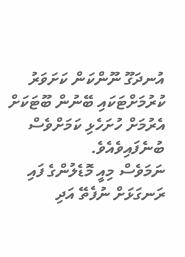އުނދަގޫ ނޫންކަން ކަށަވަރު ކުރުމަށްޓަކައި ބޭނުން ބޫޓަކަށް އެރުމަށް ހުށަހެޅި ކަމަށްވެސް ބުނެފައިވެއެވެ.
ނަމަވެސް މިއީ މޮޑެލުންގެ ފައި ރަނގަޅަށް ނުފެތޭ އަދި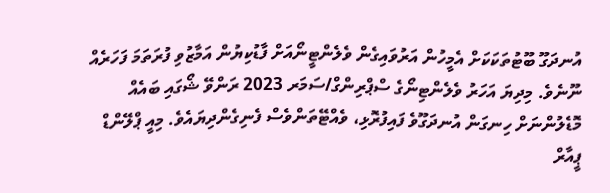އުނދަގޫ ބޫޓުތަކަކަށް އެމީހުން އަރުވައިގެން ވެލެންޓީނޯއަށް ފާޑުކިޔުން އަމާޒުވި ފުރަތަމަ ފަހަރެއް ނޫނެވެ. މިދިޔަ އަހަރު ވެލެންޓިނޯގެ ސްޕްރިންގް/ސަމަރ 2023 ރަންވޭ ޝޯގައި ބައެއް މޮޑެލުންނަށް ހިނގަން އުނދަގޫވެ ފައިފުރޮޅި، ވެއްޓޭތަންވެސް ފެނިގެންދިޔައެވެ. މިއީ ޕްލޭންޑް ޕީއާރް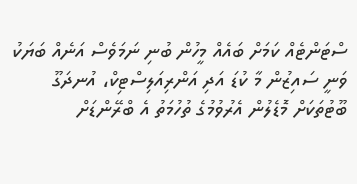ސްޓަންޓެއް ކަމަށް ބައެއް މީހުން ބުނި ނަމަވެސް އަނެއް ބަޔަކު ވަނީ ސައިޒުން މާ ކުޑަ އަދި އަންރިއަލިސްޓިކް، އުނދަގޫ ބޫޓުތަކަށް މޮޑެލުން އެރުވުމުގެ ތުހުމަތު އެ ބްރޭންޑަށް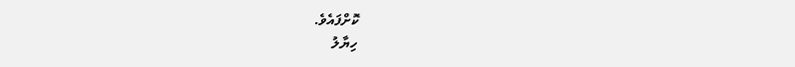ކޮށްފައެވެ.
ހިޔާލު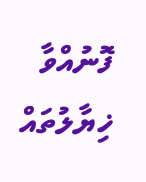ފޮނުއްވާ ޚިޔާލުތައް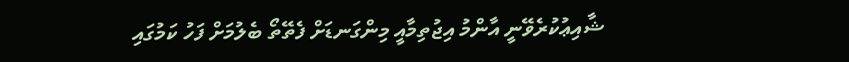ޝާއިޢުކުރެވޭނީ އާންމު އިޖުތިމާއީ މިންގަނޑަށް ފެތޭތޯ ބެލުމަށް ފަހު ކަމުގައި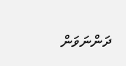ދަންނަވަން